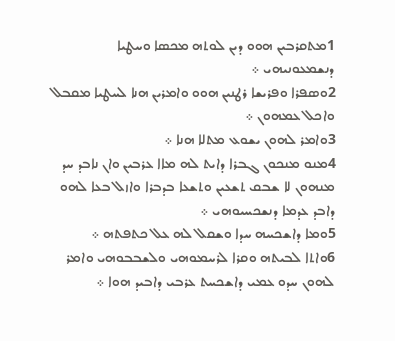1ܡܬܩܪܒܝܢ ܗܘܘ ܕܝܢ ܠܘܬܗ ܡܟܤܐ ܘܚܛܝܐ ܕܢܫܡܥܘܢܝܗܝ ܀
2ܘܤܦܪܐ ܘܦܪܝܫܐ ܪܛܢܝܢ ܗܘܘ ܘܐܡܪܝܢ ܗܢܐ ܠܚܛܝܐ ܡܩܒܠ ܘܐܟܠ ܥܡܗܘܢ ܀
3ܘܐܡܪ ܠܗܘܢ ܝܫܘܥ ܡܬܠܐ ܗܢܐ ܀
4ܡܢܘ ܡܢܟܘܢ ܓܒܪܐ ܕܐܝܬ ܠܗ ܡܐܐ ܥܪܒܝܢ ܘܐܢ ܢܐܒܕ ܚܕ ܡܢܗܘܢ ܠܐ ܫܒܩ ܬܫܥܝܢ ܘܬܫܥܐ ܒܕܒܪܐ ܘܐܙܠ ܒܥܐ ܠܗܘ ܕܐܒܕ ܥܕܡܐ ܕܢܫܟܚܝܘܗܝ ܀
5ܘܡܐ ܕܐܫܟܚܗ ܚܕܐ ܘܫܩܠ ܠܗ ܥܠ ܟܬܦܬܗ ܀
6ܘܐܬܐ ܠܒܝܬܗ ܘܩܪܐ ܠܪܚܡܘܗܝ ܘܠܫܒܒܘܗܝ ܘܐܡܪ ܠܗܘܢ ܚܕܘ ܥܡܝ ܕܐܫܟܚܬ ܥܪܒܝ ܕܐܒܝܕ ܗܘܐ ܀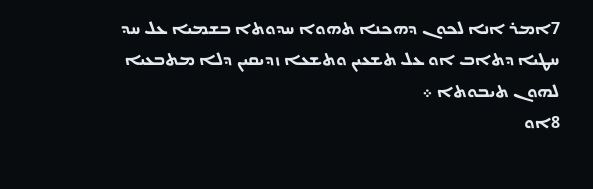7ܐܡܪ ܐܢܐ ܠܟܘܢ ܕܗܟܢܐ ܬܗܘܐ ܚܕܘܬܐ ܒܫܡܝܐ ܥܠ ܚܕ ܚܛܝܐ ܕܬܐܒ ܐܘ ܥܠ ܬܫܥܝܢ ܘܬܫܥܐ ܙܕܝܩܝܢ ܕܠܐ ܡܬܒܥܝܐ ܠܗܘܢ ܬܝܒܘܬܐ ܀
8ܐܘ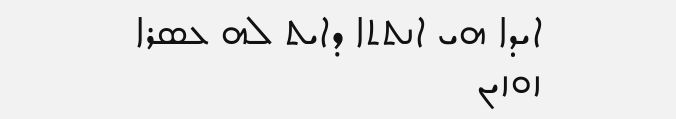ܐܝܕܐ ܗܝ ܐܢܬܬܐ ܕܐܝܬ ܠܗ ܥܤܪܐ ܙܘܙܝܢ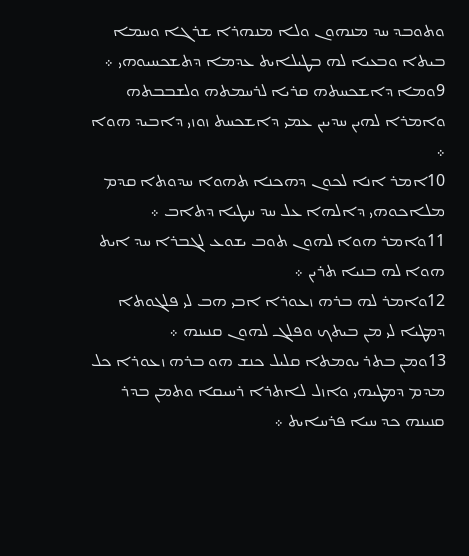ܘܬܘܒܕ ܚܕ ܡܢܗܘܢ ܘܠܐ ܡܢܗܪܐ ܫܪܓܐ ܘܚܡܐ ܒܝܬܐ ܘܒܥܝܐ ܠܗ ܒܛܝܠܐܝܬ ܥܕܡܐ ܕܬܫܟܚܝܘܗܝ ܀
9ܘܡܐ ܕܐܫܟܚܬܗ ܩܪܝܐ ܠܪܚܡܬܗ ܘܠܫܒܒܬܗ ܘܐܡܪܐ ܠܗܝܢ ܚܕܝܝܢ ܥܡܝ ܕܐܫܟܚܬ ܙܘܙܝ ܕܐܒܝܕ ܗܘܐ ܀
10ܐܡܪ ܐܢܐ ܠܟܘܢ ܕܗܟܢܐ ܬܗܘܐ ܚܕܘܬܐ ܩܕܡ ܡܠܐܟܘܗܝ ܕܐܠܗܐ ܥܠ ܚܕ ܚܛܝܐ ܕܬܐܒ ܀
11ܘܐܡܪ ܗܘܐ ܠܗܘܢ ܬܘܒ ܝܫܘܥ ܠܓܒܪܐ ܚܕ ܐܝܬ ܗܘܐ ܠܗ ܒܢܝܐ ܬܪܝܢ ܀
12ܘܐܡܪ ܠܗ ܒܪܗ ܙܥܘܪܐ ܐܒܝ ܗܒ ܠܝ ܦܠܓܘܬܐ ܕܡܛܝܐ ܠܝ ܡܢ ܒܝܬܟ ܘܦܠܓ ܠܗܘܢ ܩܢܝܢܗ ܀
13ܘܡܢ ܒܬܪ ܝܘܡܬܐ ܩܠܝܠ ܟܢܫ ܗܘ ܒܪܗ ܙܥܘܪܐ ܟܠ ܡܕܡ ܕܡܛܝܗܝ ܘܐܙܠ ܠܐܬܪܐ ܪܚܝܩܐ ܘܬܡܢ ܒܕܪ ܩܢܝܢܗ ܟܕ ܚܝܐ ܦܪܚܐܝܬ ܀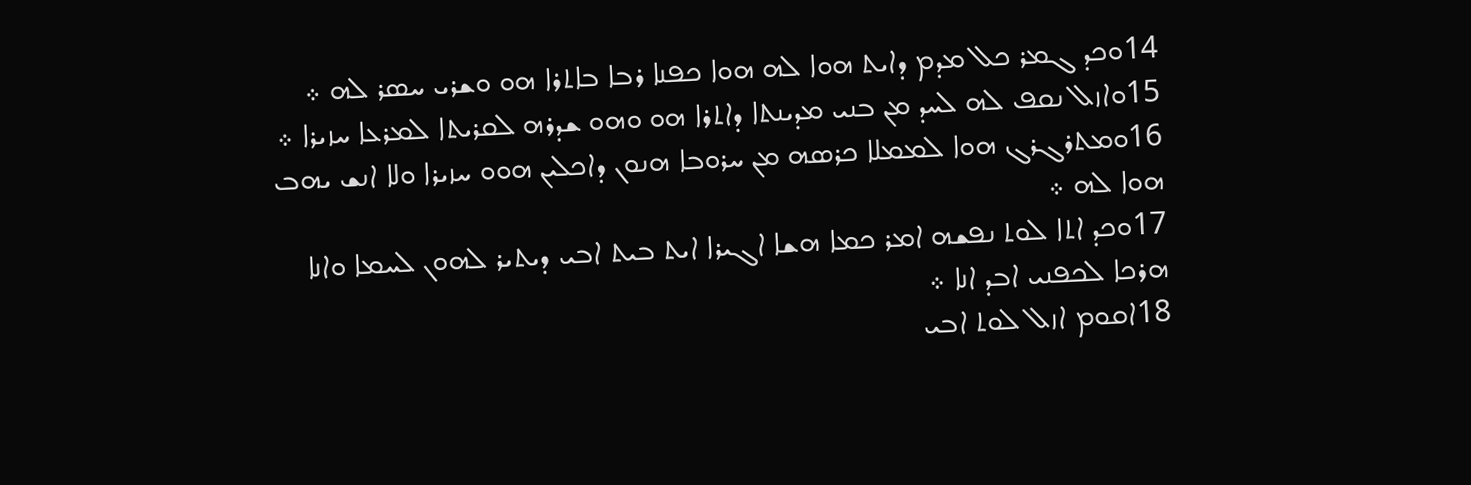14ܘܟܕ ܓܡܪ ܟܠ ܡܕܡ ܕܐܝܬ ܗܘܐ ܠܗ ܗܘܐ ܟܦܢܐ ܪܒܐ ܒܐܬܪܐ ܗܘ ܘܫܪܝ ܚܤܪ ܠܗ ܀
15ܘܐܙܠ ܢܩܦ ܠܗ ܠܚܕ ܡܢ ܒܢܝ ܡܕܝܢܬܐ ܕܐܬܪܐ ܗܘ ܘܗܘ ܫܕܪܗ ܠܩܪܝܬܐ ܠܡܪܥܐ ܚܙܝܪܐ ܀
16ܘܡܬܪܓܪܓ ܗܘܐ ܠܡܡܠܐ ܟܪܤܗ ܡܢ ܚܪܘܒܐ ܗܢܘܢ ܕܐܟܠܝܢ ܗܘܘ ܚܙܝܪܐ ܘܠܐ ܐܢܫ ܝܗܒ ܗܘܐ ܠܗ ܀
17ܘܟܕ ܐܬܐ ܠܘܬ ܢܦܫܗ ܐܡܪ ܟܡܐ ܗܫܐ ܐܓܝܪܐ ܐܝܬ ܒܝܬ ܐܒܝ ܕܝܬܝܪ ܠܗܘܢ ܠܚܡܐ ܘܐܢܐ ܗܪܟܐ ܠܟܦܢܝ ܐܒܕ ܐܢܐ ܀
18ܐܩܘܡ ܐܙܠ ܠܘܬ ܐܒܝ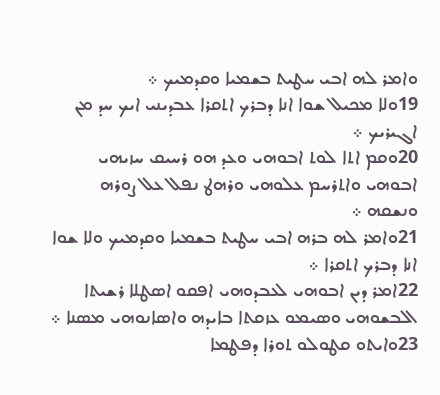ܘܐܡܪ ܠܗ ܐܒܝ ܚܛܝܬ ܒܫܡܝܐ ܘܩܕܡܝܟ ܀
19ܘܠܐ ܡܟܝܠ ܫܘܐ ܐܢܐ ܕܒܪܟ ܐܬܩܪܐ ܥܒܕܝܢܝ ܐܝܟ ܚܕ ܡܢ ܐܓܝܪܝܟ ܀
20ܘܩܡ ܐܬܐ ܠܘܬ ܐܒܘܗܝ ܘܥܕ ܗܘ ܪܚܝܩ ܚܙܝܗܝ ܐܒܘܗܝ ܘܐܬܪܚܡ ܥܠܘܗܝ ܘܪܗܛ ܢܦܠ ܥܠ ܨܘܪܗ ܘܢܫܩܗ ܀
21ܘܐܡܪ ܠܗ ܒܪܗ ܐܒܝ ܚܛܝܬ ܒܫܡܝܐ ܘܩܕܡܝܟ ܘܠܐ ܫܘܐ ܐܢܐ ܕܒܪܟ ܐܬܩܪܐ ܀
22ܐܡܪ ܕܝܢ ܐܒܘܗܝ ܠܥܒܕܘܗܝ ܐܦܩܘ ܐܤܛܠܐ ܪܫܝܬܐ ܐܠܒܫܘܗܝ ܘܤܝܡܘ ܥܙܩܬܐ ܒܐܝܕܗ ܘܐܤܐܢܘܗܝ ܡܤܢܐ ܀
23ܘܐܝܬܘ ܩܛܘܠܘ ܬܘܪܐ ܕܦܛܡܐ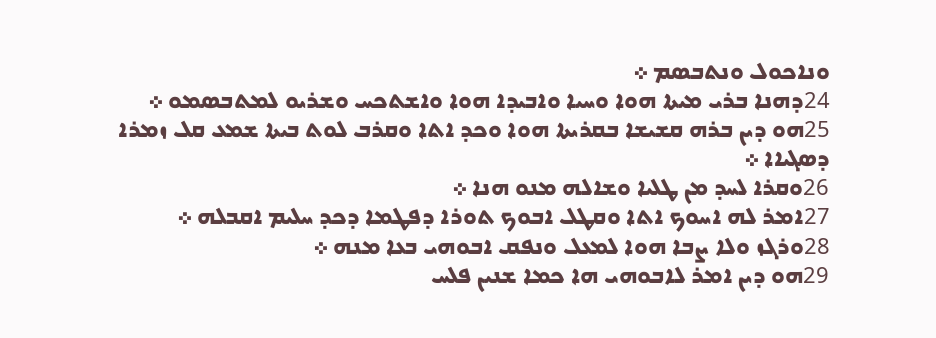ܘܢܐܟܘܠ ܘܢܬܒܤܡ ܀
24ܕܗܢܐ ܒܪܝ ܡܝܬܐ ܗܘܐ ܘܚܝܐ ܘܐܒܝܕܐ ܗܘܐ ܘܐܫܬܟܚ ܘܫܪܝܘ ܠܡܬܒܤܡܘ ܀
25ܗܘ ܕܝܢ ܒܪܗ ܩܫܝܫܐ ܒܩܪܝܬܐ ܗܘܐ ܘܟܕ ܐܬܐ ܘܩܪܒ ܠܘܬ ܒܝܬܐ ܫܡܥ ܩܠ ܙܡܪܐ ܕܤܓܝܐܐ ܀
26ܘܩܪܐ ܠܚܕ ܡܢ ܛܠܝܐ ܘܫܐܠܗ ܡܢܘ ܗܢܐ ܀
27ܐܡܪ ܠܗ ܐܚܘܟ ܐܬܐ ܘܩܛܠ ܐܒܘܟ ܬܘܪܐ ܕܦܛܡܐ ܕܟܕ ܚܠܝܡ ܐܩܒܠܗ ܀
28ܘܪܓܙ ܘܠܐ ܨܒܐ ܗܘܐ ܠܡܥܠ ܘܢܦܩ ܐܒܘܗܝ ܒܥܐ ܡܢܗ ܀
29ܗܘ ܕܝܢ ܐܡܪ ܠܐܒܘܗܝ ܗܐ ܟܡܐ ܫܢܝܢ ܦܠܚ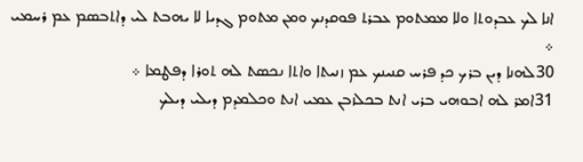ܐܢܐ ܠܟ ܥܒܕܘܬܐ ܘܠܐ ܡܡܬܘܡ ܥܒܪܬ ܦܘܩܕܢܟ ܘܡܢ ܡܬܘܡ ܓܕܝܐ ܠܐ ܝܗܒܬ ܠܝ ܕܐܬܒܤܡ ܥܡ ܪܚܡܝ ܀
30ܠܗܢܐ ܕܝܢ ܒܪܟ ܟܕ ܦܪܚ ܩܢܝܢܟ ܥܡ ܙܢܝܬܐ ܘܐܬܐ ܢܟܤܬ ܠܗ ܬܘܪܐ ܕܦܛܡܐ ܀
31ܐܡܪ ܠܗ ܐܒܘܗܝ ܒܪܝ ܐܢܬ ܒܟܠܙܒܢ ܥܡܝ ܐܢܬ ܘܟܠܡܕܡ ܕܝܠܝ ܕܝܠܟ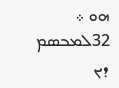ܗܘ ܀
32ܠܡܒܤܡ ܕܝܢ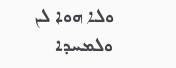ܘܠܐ ܗܘܐ ܠܢ ܘܠܡܚܕܐ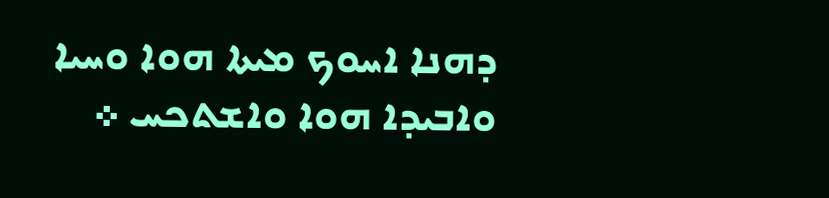ܕܗܢܐ ܐܚܘܟ ܡܝܬܐ ܗܘܐ ܘܚܝܐ ܘܐܒܝܕܐ ܗܘܐ ܘܐܫܬܟܚ ܀